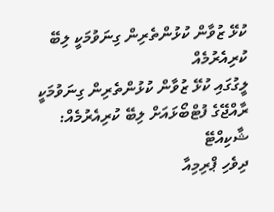ކުޅޭ ޒުވާން ކުޅުންތެރިން ގިނަވުމަކީ ލިބޭ ކުރިއެރުމެއް
ލީގުގައި ކުޅޭ ޒުވާން ކުޅުންތެރިން ގިނަވުމަކީ ރާއްޖޭގެ ފުޓްބޯޅައަށް ލިބޭ ކުރިއެރުމެއް: ޝާކިއްޓޭ
ދިވެހި ޕްރިމިއާ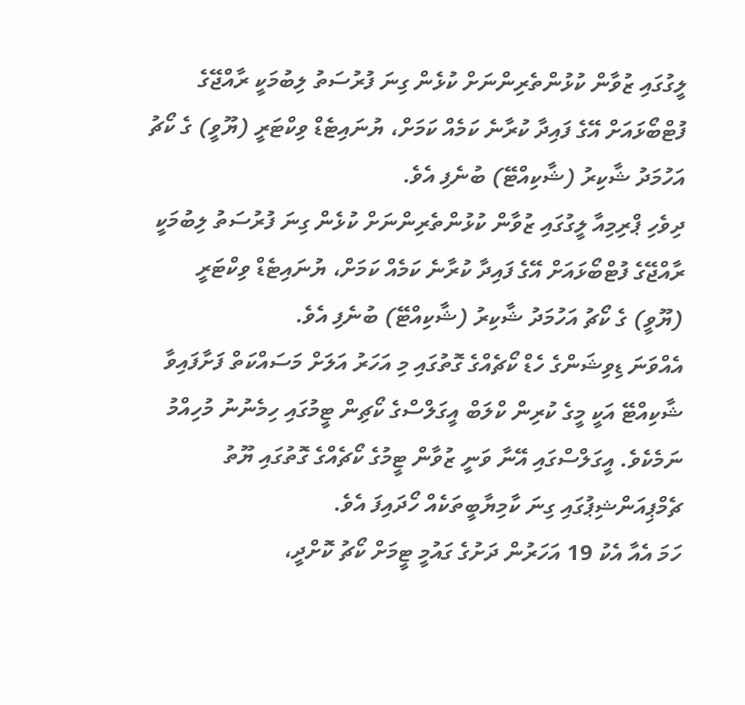ލީގުގައި ޒުވާން ކުޅުންތެރިންނަށް ކުޅެން ގިނަ ފުރުސަތު ލިބުމަކީ ރާއްޖޭގެ ފުޓްބޯޅައަށް އޭގެ ފައިދާ ކުރާނެ ކަމެއް ކަމަށް، ޔުނައިޓެޑް ވިކްޓަރީ (ޔޫވީ) ގެ ކޯޗު އަހުމަދު ޝާކިރު (ޝާކިއްޓޭ) ބުނެފި އެވެ.
ދިވެހި ޕްރިމިއާ ލީގުގައި ޒުވާން ކުޅުންތެރިންނަށް ކުޅެން ގިނަ ފުރުސަތު ލިބުމަކީ ރާއްޖޭގެ ފުޓްބޯޅައަށް އޭގެ ފައިދާ ކުރާނެ ކަމެއް ކަމަށް، ޔުނައިޓެޑް ވިކްޓަރީ (ޔޫވީ) ގެ ކޯޗު އަހުމަދު ޝާކިރު (ޝާކިއްޓޭ) ބުނެފި އެވެ.
އެއްވަނަ ޑިވިޝަންގެ ހެޑް ކޯޗެއްގެ ގޮތުގައި މި އަހަރު އަލަށް މަސައްކަތް ފަށާފައިވާ ޝާކިއްޓޭ އަކީ މީގެ ކުރިން ކްލަބް އީގަލްސްގެ ކޯޗިން ޓީމުގައި ހިމެނުނު މުހިއްމު ނަމެކެވެ. އީގަލްސްގައި އޭނާ ވަނީ ޒުވާން ޓީމުގެ ކޯޗެއްގެ ގޮތުގައި ޔޫތު ޗެމްޕިއަންޝިޕުގައި ގިނަ ކާމިޔާބީތަކެއް ހޯދައިފަ އެވެ.
ހަމަ އެއާ އެކު 19 އަހަރުން ދަށުގެ ގައުމީ ޓީމަށް ކޯޗު ކޮށްދީ،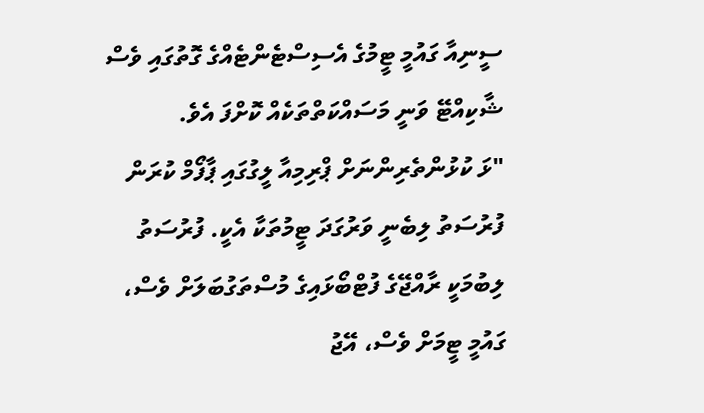ސީނިއާ ގައުމީ ޓީމުގެ އެސިސްޓެންޓެއްގެ ގޮތުގައި ވެސް ޝާކިއްޓޭ ވަނީ މަސައްކަތްތަކެއް ކޮށްފަ އެވެ.
"ޅަ ކުޅުންތެރިންނަށް ޕްރިމިއާ ލީގުގައި ޕާފޯމް ކުރަން ފުރުސަތު ލިބެނީ ވަރުގަދަ ޓީމުތަކާ އެކީ. ފުރުސަތު ލިބުމަކީ ރާއްޖޭގެ ފުޓްބޯޅައިގެ މުސްތަގުބަލަށް ވެސް، ގައުމީ ޓީމަށް ވެސް، އޭޖު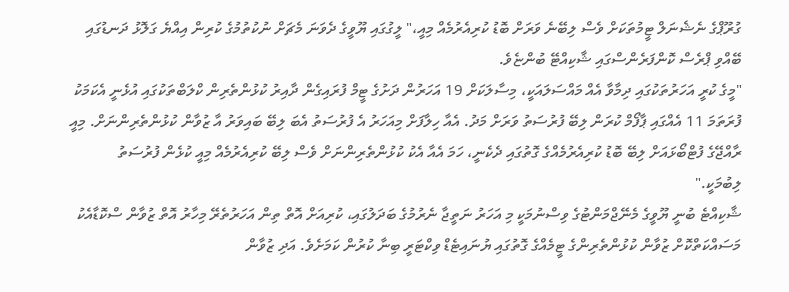ގުރޫޕްގެ ނެޝެނަލް ޓީމުތަކަށް ވެސް ލިބޭނެ ވަރަށް ބޮޑު ކުރިއެރުމެއް މިއީ،" ލީގުގައި ޔޫވީގެ ދެވަނަ މެޗަށް ނުކުތުމުގެ ކުރިން އިއްޔެ ގަލޮޅު ދަނޑުގައި ބޭއްވި ޕްރެސް ކޮންފަރެންސްގައި ޝާކިއްޓޭ ބުންޏެވެ.
"މީގެ ކުރީ އަހަރުތަކުގައި ދިމާވާ އެއް މައްސަލައަކީ، މިސާލަކަށް 19 އަހަރުން ދަށުގެ ޓީމް ފުރައިގެން ދާއިރު ކުޅުންތެރިން ކްލަބްތަކުގައި އުޅެނީ އެކަމަކު ފުރަތަމަ 11 އެއްގައި ޕާފޯމް ކުރަން ލިބޭ ފުރުސަތު ވަރަށް މަދު. އެއާ ހިލާފަށް މިއަހަރު އެ ފުރުސަތު އެބަ ލިބޭ ބައިވަރު އާ ޒުވާން ކުޅުންތެރިންނަށް. މިއީ ރާއްޖޭގެ ފުޓްބޯޅައަށް ލިބޭ ބޮޑު ކުރިއެރުމެއްގެ ގޮތުގައި ދެކެނީ، ހަމަ އެއާ އެކު ކުޅުންތެރިންނަށް ވެސް ލިބޭ ކުރިއެރުމެއް މިއީ ކުޅެން ފުރުސަތު ލިބުމަކީ."
ޝާކިއްޓެ ބުނީ ޔޫވީގެ މެނޭޖްމަންޓުގެ ވިސްނުމަކީ މި އަހަރު ނަތީޖާ ނެރުމުގެ ބަދަލުގައި، ކުރިއަށް އޮތް ތިން އަހަރުތެރޭ މިހާރު އޮތް ޒުވާން ސްކޮޑާއެކު މަސައްކަތްކޮށް ޒުވާން ކުޅުންތެރިންގެ ޓީމެއްގެ ގޮތުގައި ޔުނައިޓެޑް ވިކްޓަރީ ބިނާ ކުރުން ކަމަށެވެ. އަދި ޒުވާން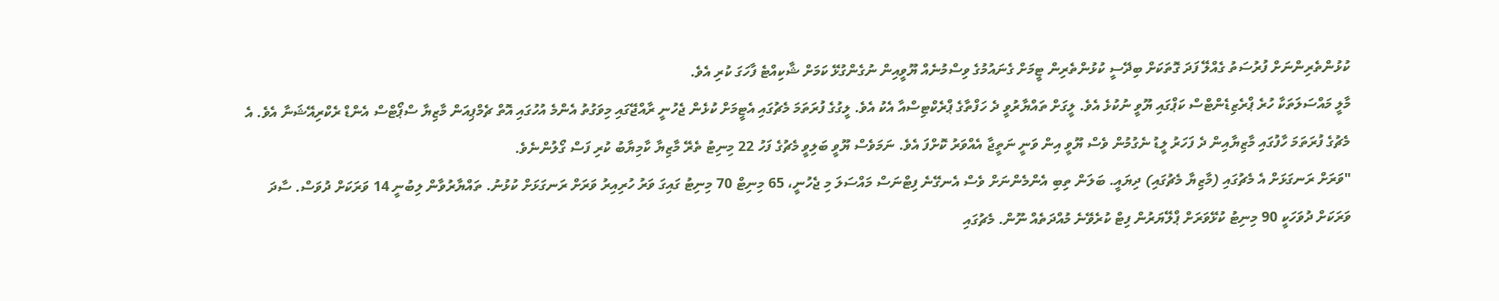ކުޅުންތެރިންނަށް ފުރުސަތު ގެއްލޭ ފަދަ ގޮތަކަށް ބިދޭސީ ކުޅުންތެރިން ޓީމަށް ގެނައުމުގެ ވިސްމުނެއް ޔޫވީއިން ނުގެންގުޅޭ ކަމަށް ޝާކިއްޓެ ފާހަގަ ކުރި އެވެ.
މާލީ މައްސަލަތަކާ ހުރެ ޕްރެޒިޑެންޓްސް ކަޕްގައި ޔޫވީ ނުކުޅެ އެވެ. ލީގަށް ތައްޔާރުވީ ދެ ހަފްތާގެ ޕްރެކްޓިސްއާ އެކު އެވެ. ލީގުގެ ފުރަތަމަ މެޗުގައި އެޓީމަށް ކުޅެން ޖެހުނީ ރާއްޖޭގައި މިވަގުތު އެންމެ އުހުގައި އޮތް ޗެމްޕިއަން މާޒިޔާ ސްޕޯޓްސް އެންޑް ރެކްރިއޭޝަނާ އެވެ. އެ މެޗުގެ ފުރަތަމަ ހާފުގައި މާޒިޔާއިން ދެ ފަހަރު ލީޑު ނެގުމުން ވެސް ޔޫވީ އިން ވަނީ ނަތީޖާ އެއްވަރު ކޮށްފަ އެވެ. ނަމަވެސް ޔޫވީ ބަލިވީ މެޗުގެ ފަހު 22 މިނިޓު ތެރޭ މާޒިޔާ ކާމިޔާބު ކުރި ފަސް ގޯލުންނެވެ.
"ވަރަށް ރަނގަޅަށް އެ މެޗުގައި (މާޒިޔާ މެޗުގައި) ދިޔައީ. ބަލަން ތިބި އެންމެންނަށް ވެސް އެނގޭނެ ފިޓްނަސް މައްސަލަ މި ޖެހުނީ، 65 މިނިޓް 70 މިނިޓު ގައިގަ ވަރު ހުރިއިރު ވަރަށް ރަނގަޅަށް ކުޅުނު. ތައްޔާރުވާން ލިބުނީ 14 ވަރަކަށް ދުވަސް. ސާދަ ވަރަކަށް ދުވަހަކީ 90 މިނިޓު ކުޅޭވަރަށް ޕްލޭޔަރުން ފިޓް ކުރެވޭނެ މުއްދަތެއް ނޫން. މެޗުގައި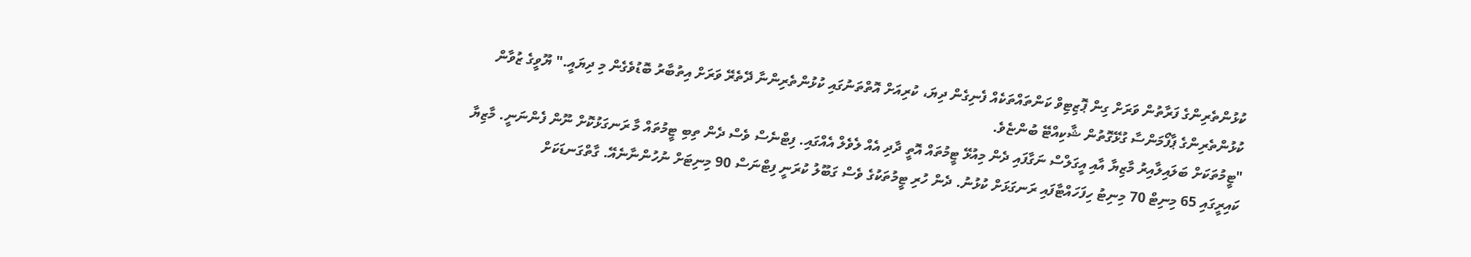ކުޅުންތެރިންގެ ފަރާތުން ވަރަށް ގިން ޕޮޒިޓިވް ކަންތައްތަކެއް ފެނިގެން ދިޔަ، ކުރިއަށް އޮތްތަނުގައި ކުޅުންތެރިންނާ ދޭތެރޭ ވަރަށް އިތުބާރު ބޮޑުވެގެން މި ދިޔައީ." ޔޫވީގެ ޒުވާން ކުޅުންތެރިންގެ ޕާފޯމަންސާ ގުޅޭގޮތުން ޝާކިއްޓޭ ބުންޏެވެ.
"ޓީމުތަކަށް ބަލައިލާއިރު މާޒިޔާ އާއި އީގަލްސް ނަގާފައި ދެން މިއުޅޭ ޓީމުތައް އޮތީ ދާދި އެއް ލެވެލް އެއްގައި. ފިޓްނެސް ވެސް ދެން ތިބި ޓީމުތައް މާ ރަނގަޅުކޮށް ނޫން ފެންނަނީ. މާޒިޔާ ކައިރީގައި 65 މިނިޓް 70 މިނިޓު ހިފަހައްޓާފައި ރަނގަޅަށް ކުޅުނު. ދެން ހުރި ޓީމުތަކުގެ ވެސް ގަބޫލު ކުރަނީ ފިޓްނަސް 90 މިނިޓަށް ނުހުންނާނެއޭ. ގާތްގަނޑަކަށް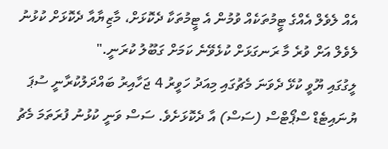އެއް ލެވެލް އެއްގެ ޓީމުތަކެއް ވުމުން އެ ޓީމުތަކާ ދެކޮޅަށް، މާޒިޔާއާ ދެކޮޅަށް ކުޅުނު ލެވެލް އަށް ވުރެ މާ ރަނގަޅަށް ކުޅެވޭނެ ކަމަށް ގަބޫލު ކުރަނީ."
ލީގުގައި ޔޫވީ ކުޅޭ ދެވަނަ މެޗުގައި މިއަދު ހަވީރު 4 ޖަހާއިރު ބައްދަލުކުރާނީ ސުޕަ ޔުނައިޓެޑް ސްޕޯޓްސް (ސަސް) އާ ދެކޮޅަށެވެ. ސަސް ވަނީ ކުޅުނު ފުރަތަމަ މެޗު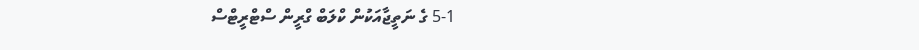5-1 ގެ ނަތީޖާއަކުން ކްލަބް ގްރީން ސްޓްރީޓްސް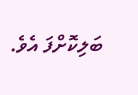ބަލިކޮށްފަ އެވެ.